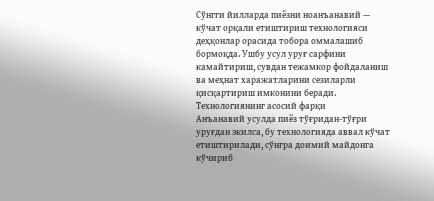Сўнгги йилларда пиёзни ноанъанавий — кўчат орқали етиштириш технологияси деҳқонлар орасида тобора оммалашиб бормоқда. Ушбу усул уруғ сарфини камайтириш, сувдан тежамкор фойдаланиш ва меҳнат харажатларини сезиларли қисқартириш имконини беради.
Технологиянинг асосий фарқи
Анъанавий усулда пиёз тўғридан-тўғри уруғдан экилса, бу технологияда аввал кўчат етиштирилади, сўнгра доимий майдонга кўчириб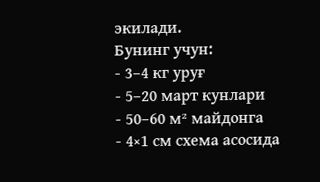экилади.
Бунинг учун:
- 3–4 кг уруғ
- 5–20 март кунлари
- 50–60 м² майдонга
- 4×1 см схема асосида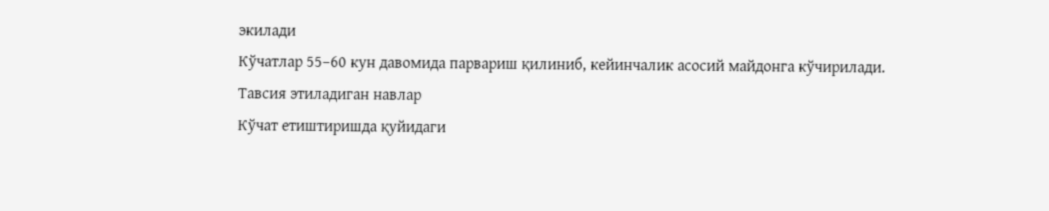экилади
Кўчатлар 55–60 кун давомида парвариш қилиниб, кейинчалик асосий майдонга кўчирилади.
Тавсия этиладиган навлар
Кўчат етиштиришда қуйидаги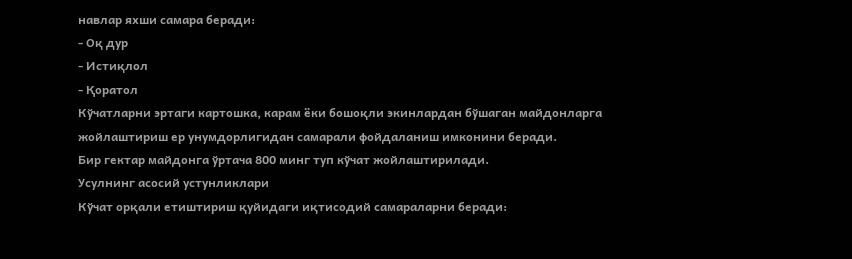навлар яхши самара беради:
- Оқ дур
- Истиқлол
- Қоратол
Кўчатларни эртаги картошка, карам ёки бошоқли экинлардан бўшаган майдонларга жойлаштириш ер унумдорлигидан самарали фойдаланиш имконини беради.
Бир гектар майдонга ўртача 800 минг туп кўчат жойлаштирилади.
Усулнинг асосий устунликлари
Кўчат орқали етиштириш қуйидаги иқтисодий самараларни беради: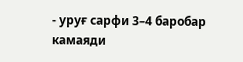- уруғ сарфи 3–4 баробар камаяди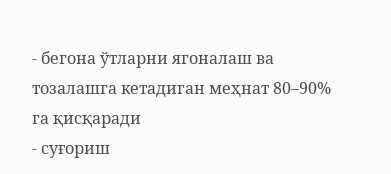- бегона ўтларни ягоналаш ва тозалашга кетадиган меҳнат 80–90% га қисқаради
- суғориш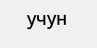учун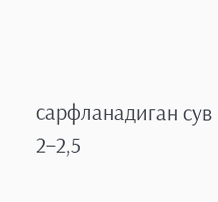сарфланадиган сув 2–2,5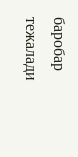баробар тежалади